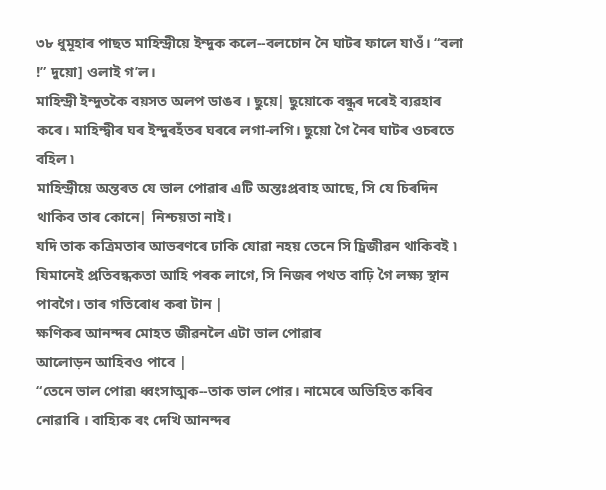৩৮ ধুমূহাৰ পাছত মাহিন্দ্রীয়ে ইন্দুক কলে--বলচোন নৈ ঘাটৰ ফালে যাওঁ। “বলা !” দুয়ো] ওলাই গ’ল।
মাহিন্দ্রী ইন্দুতকৈ বয়সত অলপ ডাঙৰ । ছুয়ে| ছুয়োকে বন্ধুৰ দৰেই ব্যৱহাৰ কৰে। মাহিন্দ্বীৰ ঘৰ ইন্দুৰহঁতৰ ঘৰৰে লগা-লগি। ছুয়ো গৈ নৈৰ ঘাটৰ ওচৰতে বহিল ৷
মাহিন্দ্রীয়ে অন্তৰত যে ভাল পোৱাৰ এটি অন্তঃপ্রবাহ আছে, সি যে চিৰদিন থাকিব তাৰ কোনে| নিশ্চয়তা নাই।
যদি তাক কত্রিমতাৰ আভৰণৰে ঢাকি যোৱা নহয় তেনে সি চ্ৰিজীৱন থাকিবই ৷ যিমানেই প্রতিবন্ধকতা আহি পৰক লাগে, সি নিজৰ পথত বাঢ়ি গৈ লক্ষ্য স্থান পাবগৈ। তাৰ গতিৰোধ কৰা টান |
ক্ষণিকৰ আনন্দৰ মোহত জীৱনলৈ এটা ভাল পোৱাৰ
আলোড়ন আহিবও পাবে |
“তেনে ভাল পোৱ৷ ধ্বংসাত্মক--তাক ভাল পোর। নামেৰে অভিহিত কৰিব নোৱাৰি । বাহ্যিক ৰং দেখি আনন্দৰ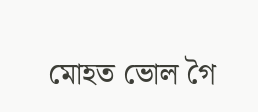মোহত ভোল গৈ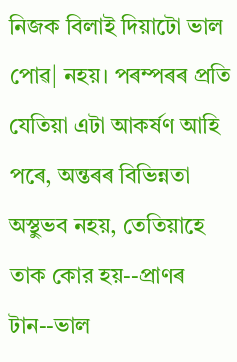নিজক বিলাই দিয়াটো ভাল পোৱ| নহয়। পৰম্পৰৰ প্রতি যেতিয়া এটা আকৰ্ষণ আহি পৰে, অন্তৰৰ বিভিন্নতা অস্থুভব নহয়, তেতিয়াহে তাক কোর হয়--প্রাণৰ টান--ভাল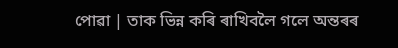পোৱা | তাক ভিন্ন কৰি ৰাখিবলৈ গলে অন্তৰৰ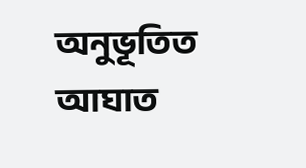অনুভূতিত আঘাত